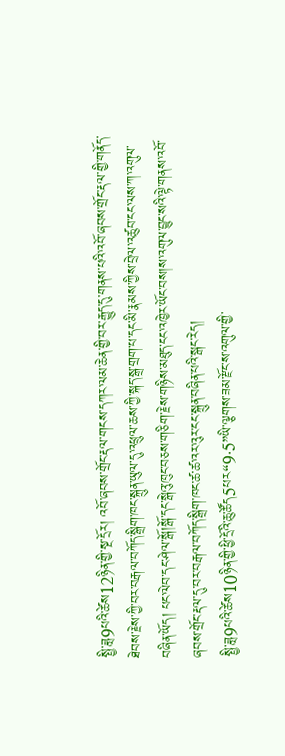སྤྱི་ཟླ9པའི་ཚེས12ཉིན་གྱི་སྔ་དྲོར། འབོ་ཞབས་གྲོང་རྡལ་གངས་དཀར་ལམ་ཆེན་གྱི་བར་རྒྱུད་དུ་གནས་པའི་འབོ་ཞབས་གྲོང་རྡལ་གྱི་གནོད་ཐེབས་རྗེས་ཀྱི་བར་བརྒལ་བཀོད་སྒྲིག་ཁང་སྐྲུན་ཡུལ་དུ་འཕྲུལ་ཆས་ཀྱི་སྐད་སྒྲ་གྲག་པ་དང་མི་རྣམས་ཀྱིས་བྲེལ་འཚུབ་ངང་ལས་ཀ་འགུལ་བཞིན་ཡོད། པང་ལེབ་དང་ཤེལ་སྒོ།སྒོ་དང་སྒེའུ་ཁུང་བཅས་གཅིག་རྗེས་གཉིས་མཐུད་ངང་འཁྱེར་ཡོང་བས།ས་འགུལ་བྱུང་སའི་ལྟེ་གནས་འབོ་ཞབས་གྲོང་རྡལ་དུ་བར་བརྒལ་བཀོད་སྒྲིག་ཁང་ཚ་ཚ་འར་འུར་ངང་སྐྲུན་བཞིན་པའི་སྒང་རེད།
སྤྱི་ཟླ9པའི་ཚེས10ཉིན་གྱི་ཕྱི་དྲོའི་ཆུ་ཚོད5པར“9·5”ཡི་ལྕགས་ཟམ་རྫོང་ས་འགུལ་གྱི་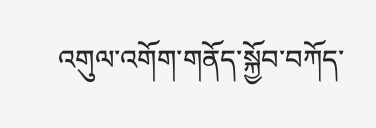འགུལ་འགོག་གནོད་སྐྱོབ་བཀོད་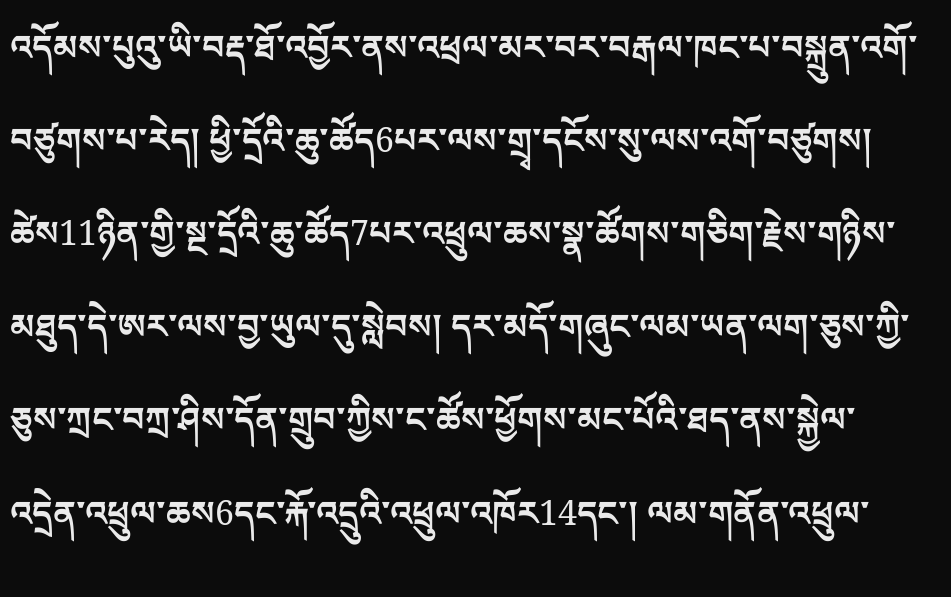འདོམས་པུའུ་ཡི་བརྡ་ཐོ་འབྱོར་ནས་འཕྲལ་མར་བར་བརྒལ་ཁང་པ་བསྐྲུན་འགོ་བཙུགས་པ་རེད། ཕྱི་དྲོའི་ཆུ་ཚོད6པར་ལས་གྲྭ་དངོས་སུ་ལས་འགོ་བཙུགས། ཚེས11ཉིན་གྱི་སྔ་དྲོའི་ཆུ་ཚོད7པར་འཕྲུལ་ཆས་སྣ་ཚོགས་གཅིག་རྗེས་གཉིས་མཐུད་དེ་ཨར་ལས་བྱ་ཡུལ་དུ་སླེབས། དར་མདོ་གཞུང་ལམ་ཡན་ལག་ཅུས་ཀྱི་ཅུས་ཀྲང་བཀྲ་ཤིས་དོན་གྲུབ་ཀྱིས་ང་ཚོས་ཕྱོགས་མང་པོའི་ཐད་ནས་སྐྱེལ་འདྲེན་འཕྲུལ་ཆས6དང་རྐོ་འདྲུའི་འཕྲུལ་འཁོར14དང་། ལམ་གནོན་འཕྲུལ་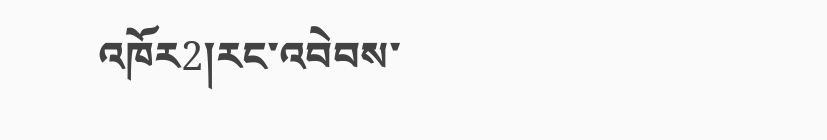འཁོར2།རང་འབེབས་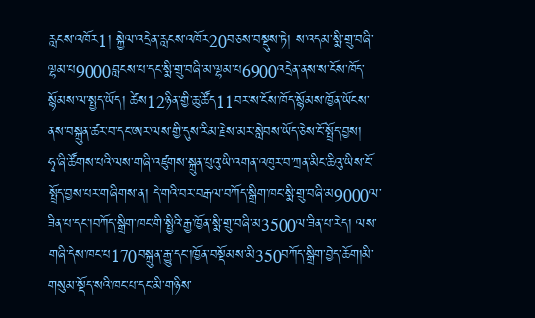རླངས་འཁོར1། སྐྱེལ་འདྲེན་རླངས་འཁོར20བཅས་བསྡུས་ཏེ། ས་འདམ་སྨི་གྲུ་བཞི་ལྷམ་པ9000བླངས་པ་དང་སྨི་གྲུ་བཞི་མ་ལྷམ་པ6900འདྲེན་ནས་ས་ངོས་ཁོད་སྙོམས་ལ་སྤྱད་ཡོད། ཚེས12ཉིན་གྱི་ཆུ་ཚོད11བར་ས་ངོས་ཁོད་སྙོམས་ཁྱོན་ཡོངས་ནས་བསྐྲུན་ཚར་བ་དང་ཨར་ལས་གྱི་དུས་རིམ་རྗེས་མར་སླེབས་ཡོད་ཅེས་ངོ་སྤྲོད་བྱས།
ཧྭ་ཞི་ཚོགས་པའི་ལས་གཞི་འཛུགས་སྐྲུན་པུའུ་ཡི་འགན་འཁུར་བ་ཀྲན་མིང་ཆིའུ་ཡིས་ངོ་སྤྲོད་བྱས་པར་གཞིགས་ན། དེ་གའི་བར་བརྒལ་བཀོད་སྒྲིག་ཁང་སྨི་གྲུ་བཞི་མ9000ལ་ཟིན་པ་དང་།བཀོད་སྒྲིག་ཁང་གི་སྤྱིའི་རྒྱ་ཁྱོན་སྨི་གྲུ་བཞི་མ3500ལ་ཟིན་པ་རེད། ལས་གཞི་དེས་ཁང་པ170བསྐྲུན་རྒྱུ་དང་།ཁྱོན་བསྡོམས་མི350བཀོད་སྒྲིག་བྱེད་ཆོག།མི་གསུམ་སྡོད་སའི་ཁང་པ་དང་མི་གཉིས་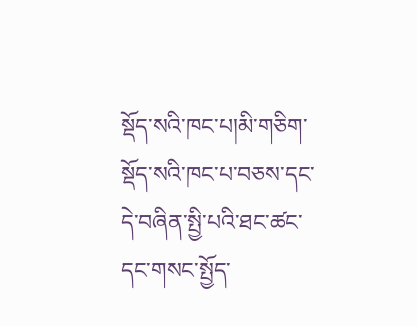སྡོད་སའི་ཁང་པ།མི་གཅིག་སྡོད་སའི་ཁང་པ་བཅས་དང་དེ་བཞིན་སྤྱི་པའི་ཐང་ཚང་དང་གསང་སྤྱོད་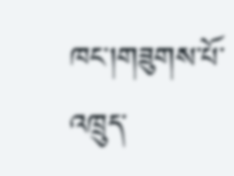ཁང་།གཟུགས་པོ་འཁྲུད་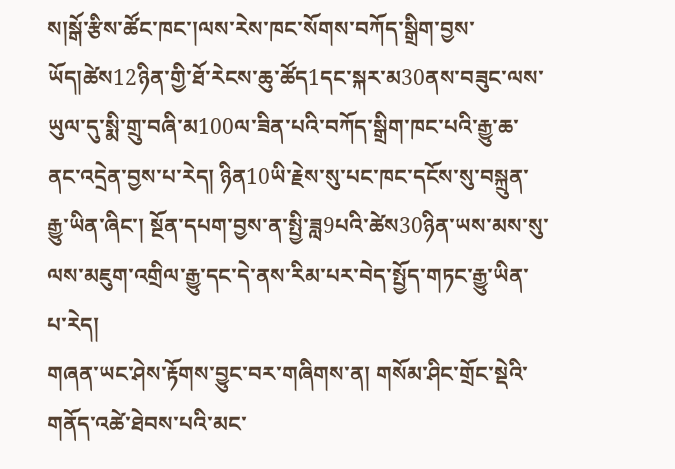ས།སྒོ་རྩིས་ཚོང་ཁང་།ལས་རེས་ཁང་སོགས་བཀོད་སྒྲིག་བྱས་ཡོད།ཚེས12ཉིན་གྱི་ཐོ་རེངས་ཆུ་ཚོད1དང་སྐར་མ30ནས་བཟུང་ལས་ཡུལ་དུ་སྨི་གྲུ་བཞི་མ100ལ་ཟིན་པའི་བཀོད་སྒྲིག་ཁང་པའི་རྒྱུ་ཆ་ནང་འདྲེན་བྱས་པ་རེད། ཉིན10ཡི་རྗེས་སུ་པང་ཁང་དངོས་སུ་བསྐྲུན་རྒྱུ་ཡིན་ཞིང་། སྔོན་དཔག་བྱས་ན་སྤྱི་ཟླ9པའི་ཚེས30ཉིན་ཡས་མས་སུ་ལས་མཇུག་འགྲིལ་རྒྱུ་དང་དེ་ནས་རིམ་པར་བེད་སྤྱོད་གཏང་རྒྱུ་ཡིན་པ་རེད།
གཞན་ཡང་ཤེས་རྟོགས་བྱུང་བར་གཞིགས་ན། གསོམ་ཤིང་གྲོང་སྡེའི་གནོད་འཚེ་ཐེབས་པའི་མང་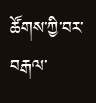ཚོགས་ཀྱི་བར་བརྒལ་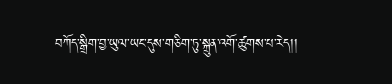བཀོད་སྒྲིག་བྱ་ཡུལ་ཡང་དུས་གཅིག་ཏུ་སྐྲུན་འགོ་ཚུགས་པ་རེད།།